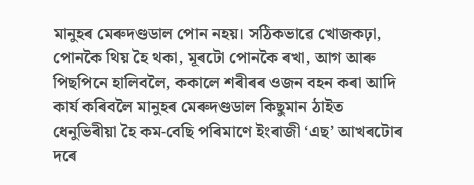মানুহৰ মেৰুদণ্ডডাল পোন নহয়। সঠিকভাৱে খোজকঢ়া, পোনকৈ থিয় হৈ থকা, মূৰটো পোনকৈ ৰখা, আগ আৰু পিছপিনে হালিবলৈ, ককালে শৰীৰৰ ওজন বহন কৰা আদি কাৰ্য কৰিবলৈ মানুহৰ মেৰুদণ্ডডাল কিছুমান ঠাইত ধেনুভিৰীয়া হৈ কম-বেছি পৰিমাণে ইংৰাজী ‘এছ’ আখৰটোৰ দৰে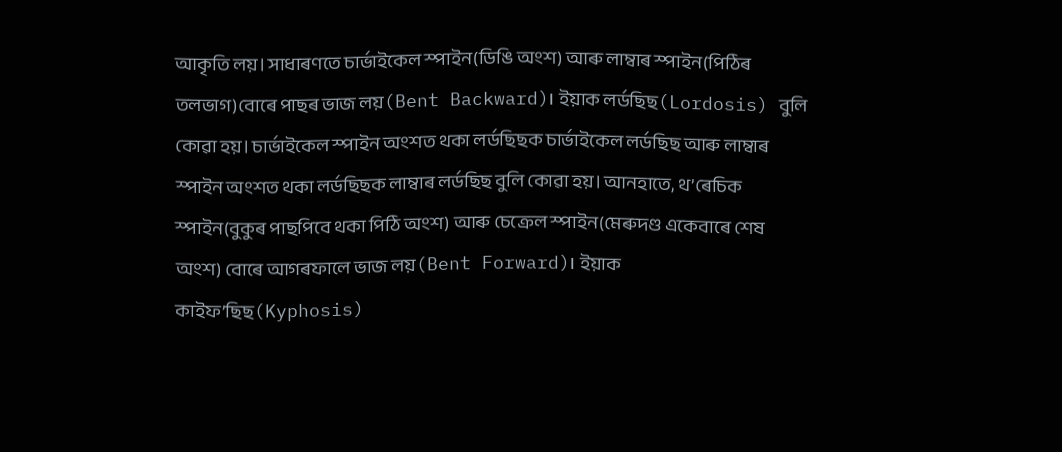আকৃতি লয়। সাধাৰণতে চাৰ্ভাইকেল স্পাইন(ডিঙি অংশ) আৰু লাম্বাৰ স্পাইন(পিঠিৰ তলভাগ)বোৰে পাছৰ ভাজ লয়(Bent Backward)। ইয়াক লৰ্ডছিছ(Lordosis) বুলি কোৱা হয়। চাৰ্ভাইকেল স্পাইন অংশত থকা লৰ্ডছিছক চাৰ্ভাইকেল লৰ্ডছিছ আৰু লাম্বাৰ স্পাইন অংশত থকা লৰ্ডছিছক লাম্বাৰ লৰ্ডছিছ বুলি কোৱা হয়। আনহাতে, থ’ৰেচিক স্পাইন(বুকুৰ পাছপিবে থকা পিঠি অংশ) আৰু চেক্ৰেল স্পাইন(মেৰুদণ্ড একেবাৰে শেষ অংশ) বোৰে আগৰফালে ভাজ লয়(Bent Forward)। ইয়াক কাইফ’ছিছ(Kyphosis)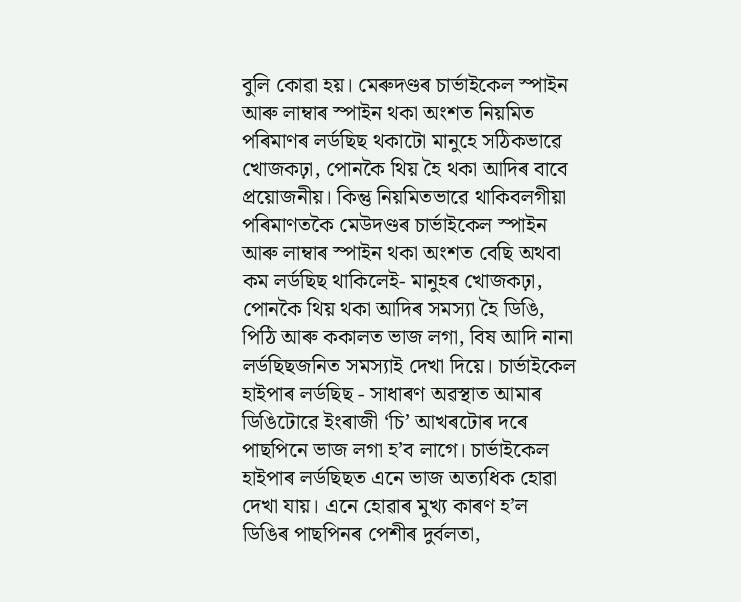বুলি কোৱা হয়। মেৰুদণ্ডৰ চাৰ্ভাইকেল স্পাইন আৰু লাম্বাৰ স্পাইন থকা অংশত নিয়মিত পৰিমাণৰ লৰ্ডছিছ থকাটো মানুহে সঠিকভাৱে খোজকঢ়া, পোনকৈ থিয় হৈ থকা আদিৰ বাবে প্ৰয়োজনীয়। কিন্তু নিয়মিতভাৱে থাকিবলগীয়া পৰিমাণতকৈ মেউদণ্ডৰ চাৰ্ভাইকেল স্পাইন আৰু লাম্বাৰ স্পাইন থকা অংশত বেছি অথবা কম লৰ্ডছিছ থাকিলেই- মানুহৰ খোজকঢ়া, পোনকৈ থিয় থকা আদিৰ সমস্যা হৈ ডিঙি, পিঠি আৰু ককালত ভাজ লগা, বিষ আদি নানা লৰ্ডছিছজনিত সমস্যাই দেখা দিয়ে। চাৰ্ভাইকেল হাইপাৰ লৰ্ডছিছ - সাধাৰণ অৱস্থাত আমাৰ ডিঙিটোৱে ইংৰাজী ‘চি’ আখৰটোৰ দৰে পাছপিনে ভাজ লগা হ’ব লাগে। চাৰ্ভাইকেল হাইপাৰ লৰ্ডছিছত এনে ভাজ অত্যধিক হোৱা দেখা যায়। এনে হোৱাৰ মুখ্য কাৰণ হ’ল ডিঙিৰ পাছপিনৰ পেশীৰ দুৰ্বলতা,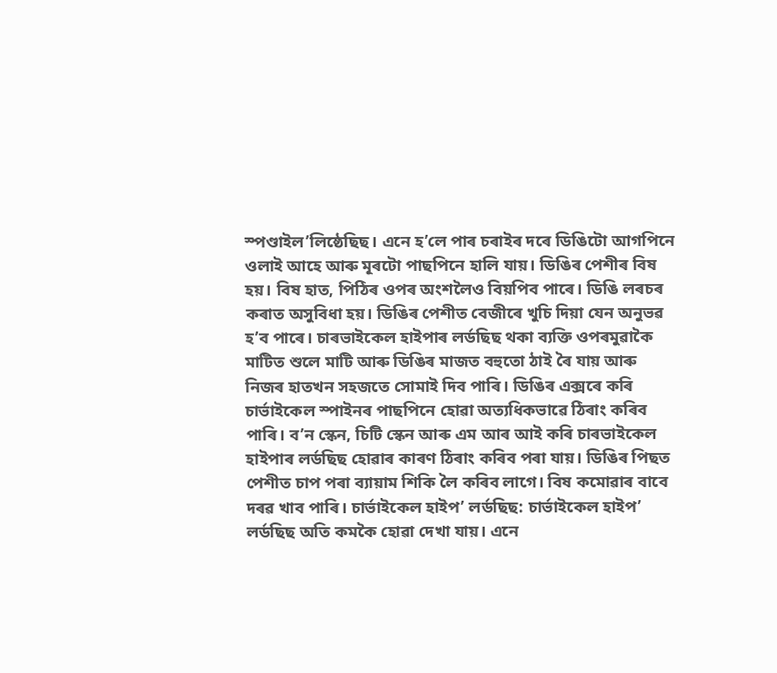স্পণ্ডাইল’লিষ্ঠেছিছ। এনে হ’লে পাৰ চৰাইৰ দৰে ডিঙিটো আগপিনে ওলাই আহে আৰু মূৰটো পাছপিনে হালি যায়। ডিঙিৰ পেশীৰ বিষ হয়। বিষ হাত, পিঠিৰ ওপৰ অংশলৈও বিয়পিব পাৰে। ডিঙি লৰচৰ কৰাত অসুবিধা হয়। ডিঙিৰ পেশীত বেজীৰে খুচি দিয়া যেন অনুভৱ হ’ব পাৰে। চাৰভাইকেল হাইপাৰ লৰ্ডছিছ থকা ব্যক্তি ওপৰমুৱাকৈ মাটিত শুলে মাটি আৰু ডিঙিৰ মাজত বহুতো ঠাই ৰৈ যায় আৰু নিজৰ হাতখন সহজতে সোমাই দিব পাৰি। ডিঙিৰ এক্সৰে কৰি চাৰ্ভাইকেল স্পাইনৰ পাছপিনে হোৱা অত্যধিকভাৱে ঠিৰাং কৰিব পাৰি। ব’ন স্কেন, চিটি স্কেন আৰু এম আৰ আই কৰি চাৰভাইকেল হাইপাৰ লৰ্ডছিছ হোৱাৰ কাৰণ ঠিৰাং কৰিব পৰা যায়। ডিঙিৰ পিছত পেশীত চাপ পৰা ব্যায়াম শিকি লৈ কৰিব লাগে। বিষ কমোৱাৰ বাবে দৰৱ খাব পাৰি। চাৰ্ভাইকেল হাইপ’ লৰ্ডছিছ: চাৰ্ভাইকেল হাইপ’ লৰ্ডছিছ অতি কমকৈ হোৱা দেখা যায়। এনে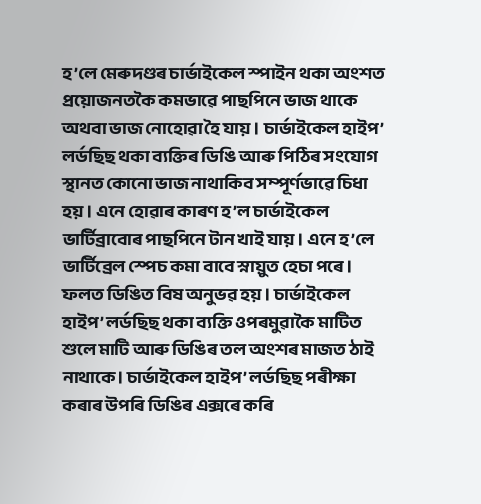হ’লে মেৰুদণ্ডৰ চাৰ্ভাইকেল স্পাইন থকা অংশত প্ৰয়োজনতকৈ কমভাৱে পাছপিনে ভাজ থাকে অথবা ভাজ নোহোৱা হৈ যায়। চাৰ্ভাইকেল হাইপ’ লৰ্ডছিছ থকা ব্যক্তিৰ ডিঙি আৰু পিঠিৰ সংযোগ স্থানত কোনো ভাজ নাথাকিব সম্পূৰ্ণভাৱে চিধা হয়। এনে হোৱাৰ কাৰণ হ’ল চাৰ্ভাইকেল ভাৰ্টিব্ৰাবোৰ পাছপিনে টান খাই যায়। এনে হ’লে ভাৰ্টিব্ৰেল স্পেচ কমা বাবে স্নায়ুত হেচা পৰে। ফলত ডিঙিত বিষ অনুভৱ হয়। চাৰ্ভাইকেল হাইপ’ লৰ্ডছিছ থকা ব্যক্তি ওপৰমুৱাকৈ মাটিত শুলে মাটি আৰু ডিঙিৰ তল অংশৰ মাজত ঠাই নাথাকে। চাৰ্ভাইকেল হাইপ’ লৰ্ডছিছ পৰীক্ষা কৰাৰ উপৰি ডিঙিৰ এক্সৰে কৰি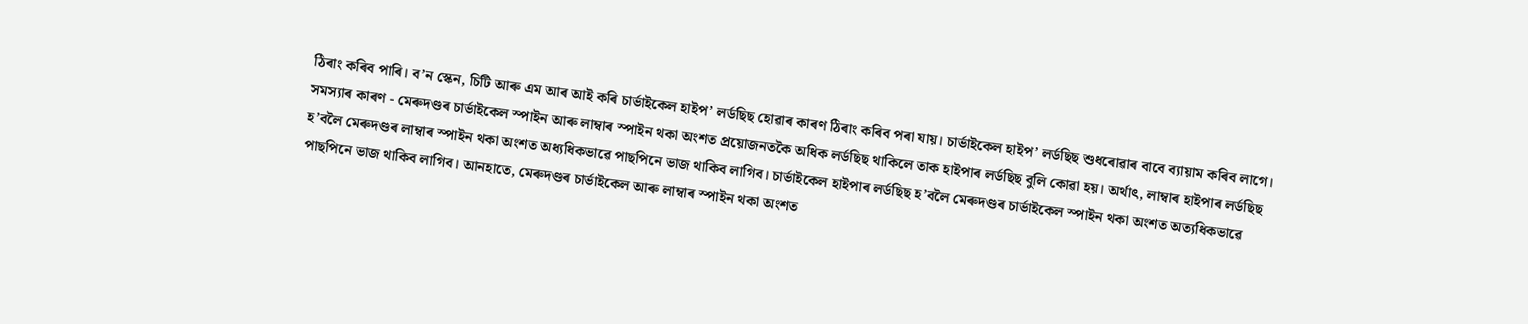ঠিৰাং কৰিব পাৰি। ব’ন স্কেন, চিটি আৰু এম আৰ আই কৰি চাৰ্ভাইকেল হাইপ’ লৰ্ডছিছ হোৱাৰ কাৰণ ঠিৰাং কৰিব পৰা যায়। চাৰ্ভাইকেল হাইপ’ লৰ্ডছিছ শুধৰোৱাৰ বাবে ব্যায়াম কৰিব লাগে। সমস্যাৰ কাৰণ - মেৰুদণ্ডৰ চাৰ্ভাইকেল স্পাইন আৰু লাম্বাৰ স্পাইন থকা অংশত প্ৰয়োজনতকৈ অধিক লৰ্ডছিছ থাকিলে তাক হাইপাৰ লৰ্ডছিছ বুলি কোৱা হয়। অৰ্থাৎ, লাম্বাৰ হাইপাৰ লৰ্ডছিছ হ’বলৈ মেৰুদণ্ডৰ লাম্বাৰ স্পাইন থকা অংশত অধ্যধিকভাৱে পাছপিনে ভাজ থাকিব লাগিব। চাৰ্ভাইকেল হাইপাৰ লৰ্ডছিছ হ’বলৈ মেৰুদণ্ডৰ চাৰ্ভাইকেল স্পাইন থকা অংশত অত্যধিকভাৱে পাছপিনে ভাজ থাকিব লাগিব। আনহাতে, মেৰুদণ্ডৰ চাৰ্ভাইকেল আৰু লাম্বাৰ স্পাইন থকা অংশত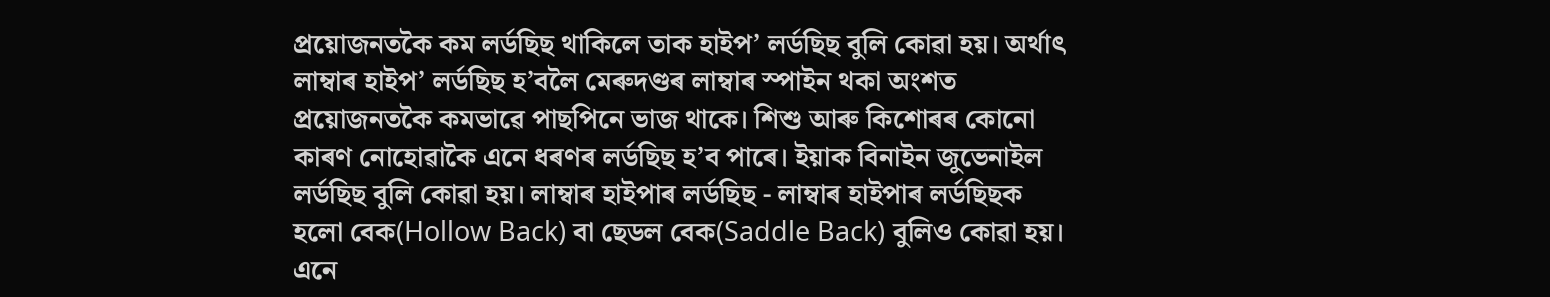প্ৰয়োজনতকৈ কম লৰ্ডছিছ থাকিলে তাক হাইপ’ লৰ্ডছিছ বুলি কোৱা হয়। অৰ্থাৎ লাম্বাৰ হাইপ’ লৰ্ডছিছ হ’বলৈ মেৰুদণ্ডৰ লাম্বাৰ স্পাইন থকা অংশত প্ৰয়োজনতকৈ কমভাৱে পাছপিনে ভাজ থাকে। শিশু আৰু কিশোৰৰ কোনো কাৰণ নোহোৱাকৈ এনে ধৰণৰ লৰ্ডছিছ হ’ব পাৰে। ইয়াক বিনাইন জুভেনাইল লৰ্ডছিছ বুলি কোৱা হয়। লাম্বাৰ হাইপাৰ লৰ্ডছিছ - লাম্বাৰ হাইপাৰ লৰ্ডছিছক হলো বেক(Hollow Back) বা ছেডল বেক(Saddle Back) বুলিও কোৱা হয়। এনে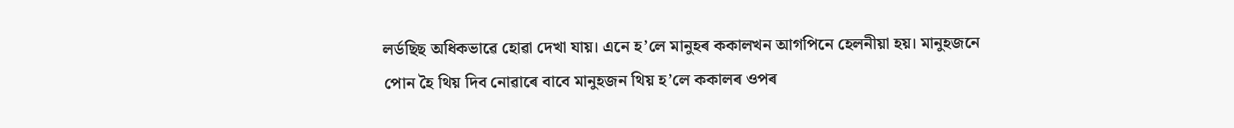লৰ্ডছিছ অধিকভাৱে হোৱা দেখা যায়। এনে হ’লে মানুহৰ ককালখন আগপিনে হেলনীয়া হয়। মানুহজনে পোন হৈ থিয় দিব নোৱাৰে বাবে মানুহজন থিয় হ’লে ককালৰ ওপৰ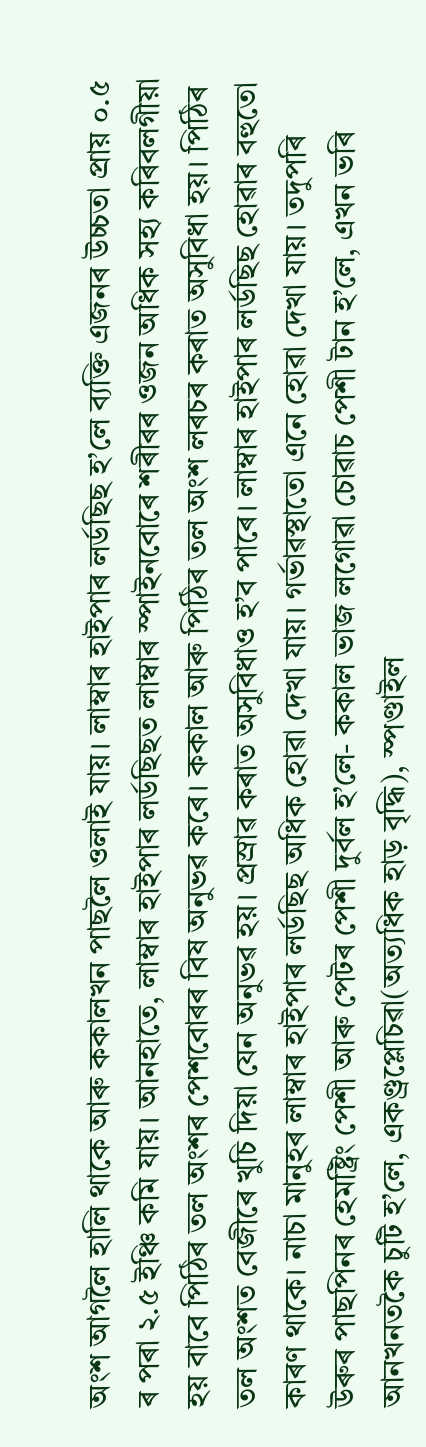অংশ আগলৈ হালি থাকে আৰু ককালখন পাছলৈ ওলাই যায়। লাম্বাৰ হাইপাৰ লৰ্ডছিছ হ’লে ব্যক্তি এজনৰ উচ্চতা প্ৰায় ০.৫ ৰ পৰা ২.৫ ইঞ্চি কমি যায়। আনহাতে, লাম্বাৰ হাইপাৰ লৰ্ডছিছত লাম্বাৰ স্পাইনবোৰে শৰীৰৰ ওজন অধিক সহ্য কৰিবলগীয়া হয় বাবে পিঠিৰ তল অংশৰ পেশবোৰৰ বিষ অনুভৱ কৰে। ককাল আৰু পিঠিৰ তল অংশ লৰচৰ কৰাত অসুবিধা হয়। পিঠিৰ তল অংশত বেজীৰে খুচি দিয়া যেন অনুভৱ হয়। প্ৰস্ৰাৱ কৰাত অসুবিধাও হ’ব পাৰে। লাম্বাৰ হাইপাৰ লৰ্ডছিছ হোৱাৰ বহুতো কাৰণ থাকে। নাচা মানুহৰ লাম্বাৰ হাইপাৰ লৰ্ডছিছ অধিক হোৱা দেখা যায়। গৰ্ভাৱস্থাতো এনে হোৱা দেখা যায়। তদুপৰি উৰুৰ পাছপিনৰ হেমষ্ট্ৰিং পেশী আৰু পেটৰ পেশী দুৰ্বল হ’লে- ককাল ভাজ লগোৱা চোৱাচ পেশী টান হ’লে, এখন ভৰি আনখনতকৈ চুটি হ’লে, একণ্ড্ৰপ্লেচিৱা(অত্যধিক হাড় বৃদ্ধি), স্পণ্ডাইল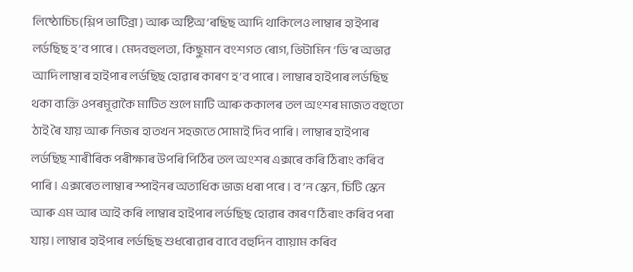লিষ্ঠোচিচ(শ্লিপ ভাটিব্ৰা) আৰু অষ্টিঅ’ৰছিছ আদি থাকিলেও লাম্বাৰ হাইপাৰ লৰ্ডছিছ হ’ব পাৰে। মেদবহুলতা, কিছুমান বংশগত ৰোগ, ভিটামিন ‘ডি’ৰ অভাৱ আদি লাম্বাৰ হাইপাৰ লৰ্ডছিছ হোৱাৰ কাৰণ হ’ব পাৰে। লাম্বাৰ হাইপাৰ লৰ্ডছিছ থকা ব্যক্তি ওপৰমূৱাকৈ মাটিত শুলে মাটি আৰু ককালৰ তল অংশৰ মাজত বহুতো ঠাই ৰৈ যায় আৰু নিজৰ হাতখন সহজতে সোমাই দিব পাৰি। লাম্বাৰ হাইপাৰ লৰ্ডছিছ শাৰীৰিক পৰীক্ষাৰ উপৰি পিঠিৰ তল অংশৰ এক্সৰে কৰি ঠিৰাং কৰিব পাৰি। এক্সৰেত লাম্বাৰ স্পাইনৰ অত্যধিক ভাজ ধৰা পৰে। ব’ন স্কেন, চিটি স্কেন আৰু এম আৰ আই কৰি লাম্বাৰ হাইপাৰ লৰ্ডছিছ হোৱাৰ কাৰণ ঠিৰাং কৰিব পৰা যায়। লাম্বাৰ হাইপাৰ লৰ্ডছিছ শুধৰোৱাৰ বাবে বহুদিন ব্যায়াম কৰিব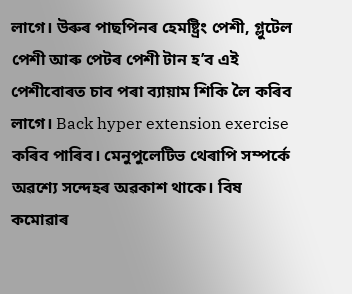লাগে। উৰুৰ পাছপিনৰ হেমষ্ট্ৰিং পেশী, গ্লুটেল পেশী আৰু পেটৰ পেশী টান হ’ব এই পেশীবোৰত চাব পৰা ব্যায়াম শিকি লৈ কৰিব লাগে। Back hyper extension exercise কৰিব পাৰিব। মেনুপুলেটিভ থেৰাপি সম্পৰ্কে অৱশ্যে সন্দেহৰ অৱকাশ থাকে। বিষ কমোৱাৰ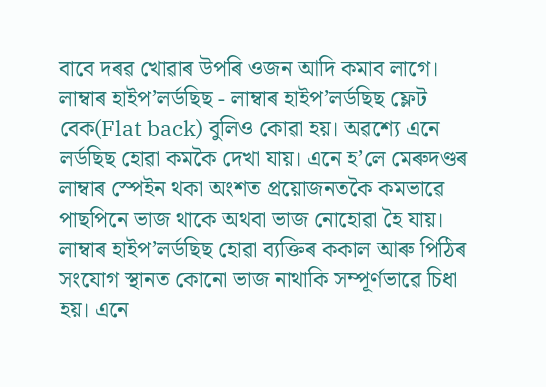বাবে দৰৱ খোৱাৰ উপৰি ওজন আদি কমাব লাগে। লাম্বাৰ হাইপ’লৰ্ডছিছ - লাম্বাৰ হাইপ’লৰ্ডছিছ ফ্লেট বেক(Flat back) বুলিও কোৱা হয়। অৱশ্যে এনে লৰ্ডছিছ হোৱা কমকৈ দেখা যায়। এনে হ’লে মেৰুদণ্ডৰ লাম্বাৰ স্পেইন থকা অংশত প্ৰয়োজনতকৈ কমভাৱে পাছপিনে ভাজ থাকে অথবা ভাজ নোহোৱা হৈ যায়। লাম্বাৰ হাইপ’লৰ্ডছিছ হোৱা ব্যক্তিৰ ককাল আৰু পিঠিৰ সংযোগ স্থানত কোনো ভাজ নাথাকি সম্পূৰ্ণভাৱে চিধা হয়। এনে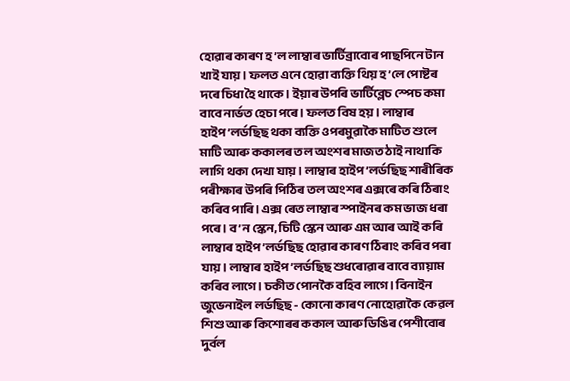হোৱাৰ কাৰণ হ’ল লাম্বাৰ ভাৰ্টিব্ৰাবোৰ পাছপিনে টান খাই যায়। ফলত এনে হোৱা ব্যক্তি থিয় হ’লে পোষ্টৰ দৰে চিধা হৈ থাকে। ইয়াৰ উপৰি ভাৰ্টিব্লেচ স্পেচ কমা বাবে নাৰ্ভত হেচা পৰে। ফলত বিষ হয়। লাম্বাৰ হাইপ’লৰ্ডছিছ থকা ব্যক্তি ওপৰমুৱাকৈ মাটিত শুলে মাটি আৰু ককালৰ তল অংশৰ মাজত ঠাই নাথাকি লাগি থকা দেখা যায়। লাম্বাৰ হাইপ’লৰ্ডছিছ শাৰীৰিক পৰীক্ষাৰ উপৰি পিঠিৰ তল অংশৰ এক্সৰে কৰি ঠিৰাং কৰিব পাৰি। এক্স ৰেত লাম্বাৰ স্পাইনৰ কম ভাজ ধৰা পৰে। ব’ন স্কেন, চিটি স্কেন আৰু এম আৰ আই কৰি লাম্বাৰ হাইপ’লৰ্ডছিছ হোৱাৰ কাৰণ ঠিৰাং কৰিব পৰা যায়। লাম্বাৰ হাইপ’লৰ্ডছিছ শুধৰোৱাৰ বাবে ব্যায়াম কৰিব লাগে। চকীত পোনকৈ বহিব লাগে। বিনাইন জুভেনাইল লৰ্ডছিছ - কোনো কাৰণ নোহোৱাকৈ কেৱল শিশু আৰু কিশোৰৰ ককাল আৰু ডিঙিৰ পেশীবোৰ দুৰ্বল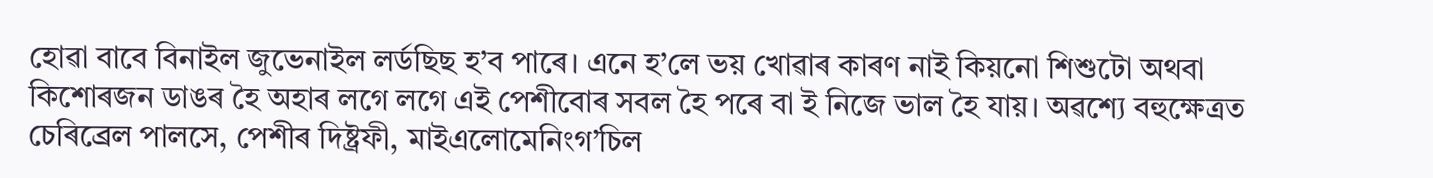হোৱা বাবে বিনাইল জুভেনাইল লৰ্ডছিছ হ’ব পাৰে। এনে হ’লে ভয় খোৱাৰ কাৰণ নাই কিয়নো শিশুটো অথবা কিশোৰজন ডাঙৰ হৈ অহাৰ লগে লগে এই পেশীবোৰ সবল হৈ পৰে বা ই নিজে ভাল হৈ যায়। অৱশ্যে বহুক্ষেত্ৰত চেৰিব্ৰেল পালসে, পেশীৰ দিষ্ট্ৰফী, মাইএলোমেনিংগ’চিল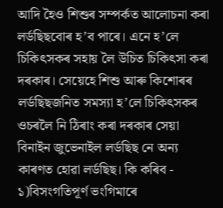আদি হৈও শিশুৰ সম্পৰ্কত আলোচনা কৰা লৰ্ডছিছবোৰ হ’ব পাৰে। এনে হ’লে চিকিৎসকৰ সহায় লৈ উচিত চিকিৎসা কৰা দৰকাৰ। সেয়েহে শিশু আৰু কিশোৰৰ লৰ্ডছিছজনিত সমস্যা হ’লে চিকিৎসকৰ ওচৰলৈ নি ঠিৰাং কৰা দৰকাৰ সেয়া বিনাইন জুভেনাইল লৰ্ডছিছ নে অন্য কাৰণত হোৱা লৰ্ডছিছ। কি কৰিব - ১)বিসংগতিপূৰ্ণ ভংগিমাৰে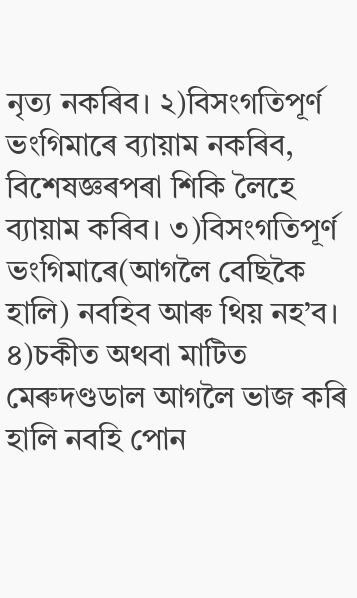নৃত্য নকৰিব। ২)বিসংগতিপূৰ্ণ ভংগিমাৰে ব্যায়াম নকৰিব, বিশেষজ্ঞৰপৰা শিকি লৈহে ব্যায়াম কৰিব। ৩)বিসংগতিপূৰ্ণ ভংগিমাৰে(আগলৈ বেছিকৈ হালি) নবহিব আৰু থিয় নহ’ব। ৪)চকীত অথবা মাটিত মেৰুদণ্ডডাল আগলৈ ভাজ কৰি হালি নবহি পোন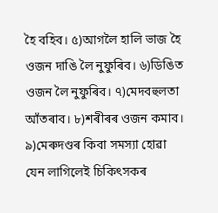হৈ বহিব। ৫)আগলৈ হালি ভাজ হৈ ওজন দাঙি লৈ নুফুৰিব। ৬)ডিঙিত ওজন লৈ নুফুৰিব। ৭)মেদবহুলতা আঁতৰাব। ৮)শৰীৰৰ ওজন কমাব। ৯)মেৰুদণ্ডৰ কিবা সমস্যা হোৱা যেন লাগিলেই চিকিৎসকৰ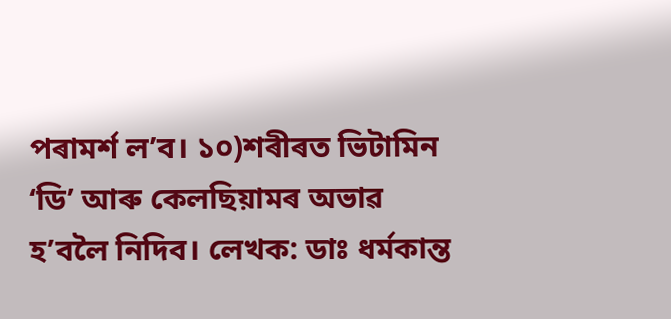পৰামৰ্শ ল’ব। ১০)শৰীৰত ভিটামিন ‘ডি’ আৰু কেলছিয়ামৰ অভাৱ হ’বলৈ নিদিব। লেখক: ডাঃ ধৰ্মকান্ত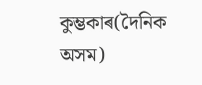কুম্ভকাৰ(দৈনিক অসম)